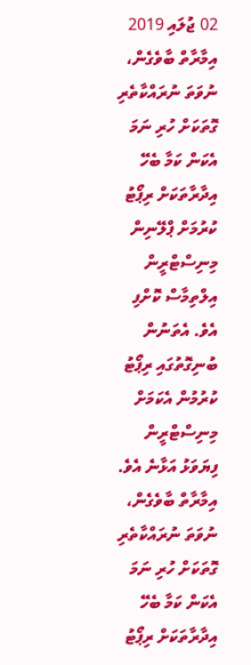02 ޖުލައި 2019
އިމާރާތް ބާވެގެން، ނުވަތަ ނުރައްކާތެރި ގޮތަކަށް ހުރި ނަމަ އެކަން ކަމާ ބެހޭ އިދާރާތަކަށް ރިޕޯޓު ކުރުމަށް ޕްލޭނިން މިނިސްޓްރީން އިލްތިމާސް ކޮށްފި އެވެ. އެތަނުން ބުނިގޮތުގައި ރިޕޯޓު ކުރުމުން އެކަމަށް މިނިސްޓްރީން ފިޔަވަޅު އަޅާނެ އެވެ.
އިމާރާތް ބާވެގެން، ނުވަތަ ނުރައްކާތެރި ގޮތަކަށް ހުރި ނަމަ އެކަން ކަމާ ބެހޭ އިދާރާތަކަށް ރިޕޯޓު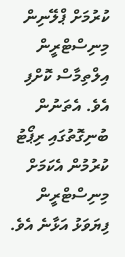ކުރުމަށް ޕްލޭނިން މިނިސްޓްރީން އިލްތިމާސް ކޮށްފި އެވެ. އެތަނުން ބުނިގޮތުގައި ރިޕޯޓު ކުރުމުން އެކަމަށް މިނިސްޓްރީން ފިޔަވަޅު އަޅާނެ އެވެ.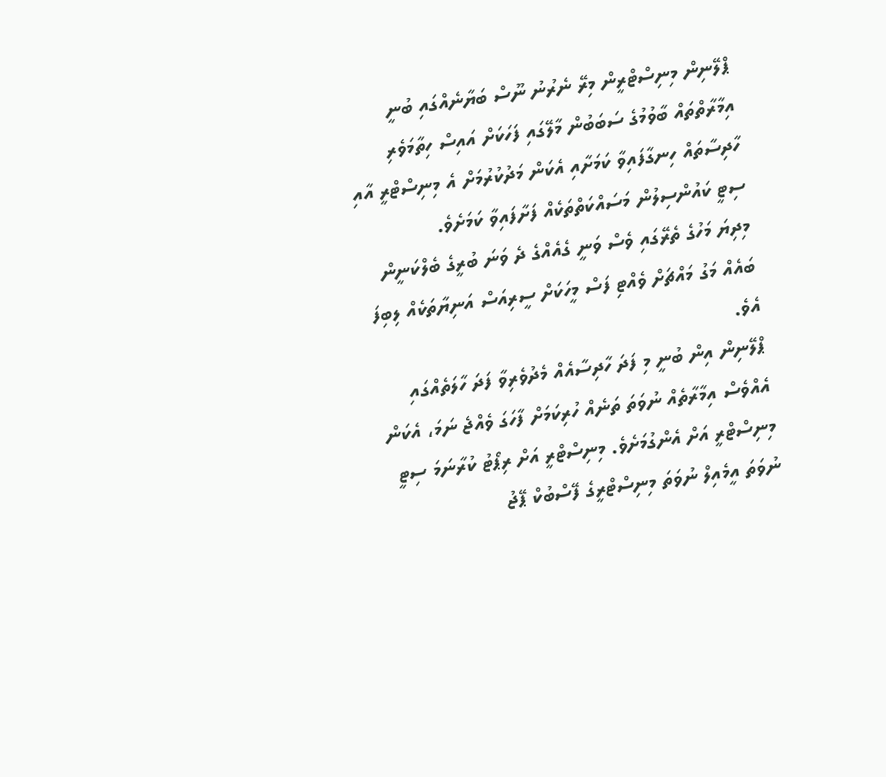ޕްލޭނިން މިނިސްޓްރީން މިރޭ ނެރުނު ނޫސް ބަޔާނެއްގައި ބުނީ އިމާރާތްތައް ބާވުމުގެ ސަބަބުން މާލޭގައި ފަހަކަށް އައިސް ހިތާމަވެރި ހާދިސާތައް ހިނގާފައިވާ ކަމަށާއި އެކަން މަދުކުރުމަށް އެ މިނިސްޓްރީ އާއި ސިޓީ ކައުންސިލުން މަސައްކަތްތަކެއް ފަށާފައިވާ ކަމަށެވެ.
މިދިޔަ މަހުގެ ތެރޭގައި ވެސް ވަނީ ގެއެއްގެ ދެ ވަނަ ބުރީގެ ބެލްކަނީން ބައެއް މަގު މައްޗަށް ވެއްޓި ފަސް މީހަކަށް ސީރިއަސް އަނިޔާތަކެއް ލިބިފަ އެވެ.
ޕްލޭނިން އިން ބުނީ މި ފަދަ ހާދިސާއެއް މެދުވެރިވާ ފަދަ ހާލަތެއްގައި އެއްވެސް އިމާރާތެއް ނުވަތަ ތަނެއް ހުރިކަމަށް ފާހަގަ ވެއްޖެ ނަމަ، އެކަން މިނިސްޓްރީ އަށް އެންގުމަށެވެ. މިނިސްޓްރީ އަށް ރިޕޯޓު ކުރާނަމަ ސިޓީ ނުވަތަ އީމެއިލް ނުވަތަ މިނިސްޓްރީގެ ފޭސްބުކް ޕޭޖު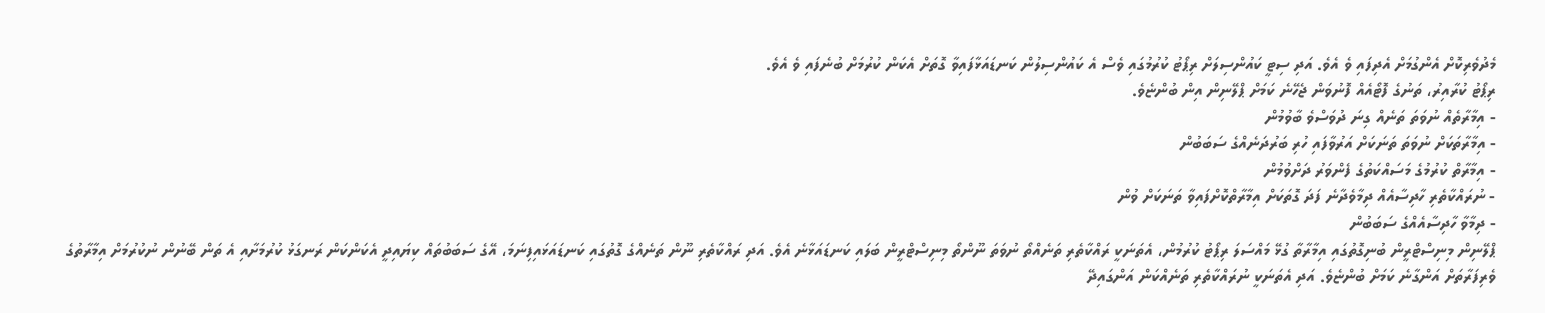މެދުވެރިކޮށް އެންގުމަށް އެދިފައި ވެ އެވެ. އަދި ސިޓީ ކައުންސިލަށް ރިޕޯޓު ކުރުމުގައި ވެސް އެ ކައުންސިލުން ކަނޑައަޅާފައިވާ ގޮތަށް އެކަން ކުރުމަށް ބުނެފައި ވެ އެވެ.
ރިޕޯޓު ކުރާއިރު، ތަނުގެ ފޮޓޯއެއް ފޮނުވަން ޖެހޭނެ ކަމަށް ޕްލޭނިން އިން ބުންޏެވެ.
- އިމާރާތެއް ނުވަތަ ތަނެއް ގިނަ ދުވަސްވެ ބާވުމުން
- އިމާރާތަކަށް ނުވަތަ ތަނަކަށް އަރުވާފައި ހުރި ބަރުދަނެއްގެ ސަބަބުން
- އިމާރާތް ކުރުމުގެ މަސައްކަތުގެ ފެންވަރު ދަށްވުމުން
- ނުރައްކާތެރި ހާދިސާއެއް ދިމާވެދާނެ ފަދަ ގޮތަކަށް އިމާރާތްކޮށްފައިވާ ތަނަކަށް ވުން
- ދިމާވާ ހާދިސާއެއްގެ ސަބަބުން
ޕްލޭނިން މިނިސްޓްރީން ބުނިގޮތުގައި އިމާރާތާ ގުޅޭ މައްސަލަ ރިޕޯޓު ކުރުމުން، އެތަނަކީ ރައްކާތެރި ތަނެއްތޯ ނުވަތަ ނޫންތޯ މިނިސްޓްރީން ބަލައި ކަނޑައަޅާނެ އެވެ. އަދި ރައްކާތެރި ނޫން ތަނެއްގެ ގޮތުގައި ކަނޑައަޅައިފިނަމަ، އޭގެ ސަބަބުތައް ކިޔައިދީ އެކަންކަން ރަނގަޅު ކުރުމަށާއި އެ ތަން ބޭނުން ނުކުރުމަށް އިމާރާތުގެ ވެރިފަރާތަށް އަންގާނެ ކަމަށް ބުންޏެވެ. އަދި އެތަނަކީ ނުރައްކާތެރި ތަނެއްކަން އަންގައިދޭ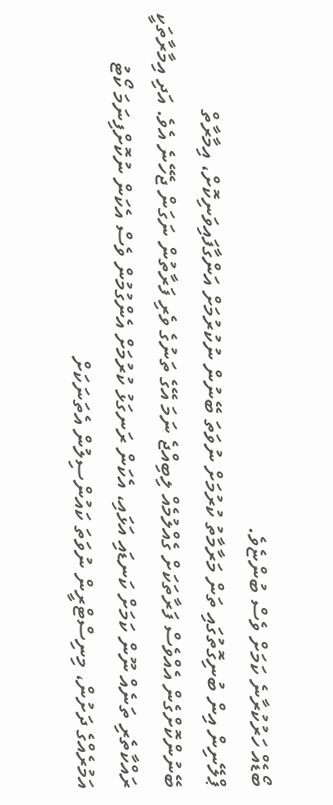ބޯޑެއް ހަރުކުރާނެ ކަމަށް ވެސް ބުންޏެވެ.
ޕްލޭނިން އިން ބުނިގޮތުގައި ތަން މަރާމާތު ކުރުމަށް ނުވަތަ ބޭނުން ނުކުރުމަށް އަންގާފައިވަނިކޮށް، އިމާރާތް ބޭނުންކޮށްގެން އެއްވެސް ފަރާތަކަށް ގެއްލުމެއް ލިބިއްޖެ ނަމަ އޭގެ ތަނުގެ ވެރި ފަރާތުން ނަގަން ޖެހޭނެ އެވެ. އަދި އިމާރާތަކީ ރައްކާތެރި ތަނެއް ނޫން ކަމަށް ކަނޑައި އަޅައި، އެކަން ރަނގަޅު ކުރުމަށް އެންގުމުން ވެސް އެކަން ނުކޮށްފިނަމަ ކޯޓު އަމުރެއްގެ ދަށުން، މިނިސްޓްރީން ނުވަތަ ކައުންސިލުން އެތަނަކަށް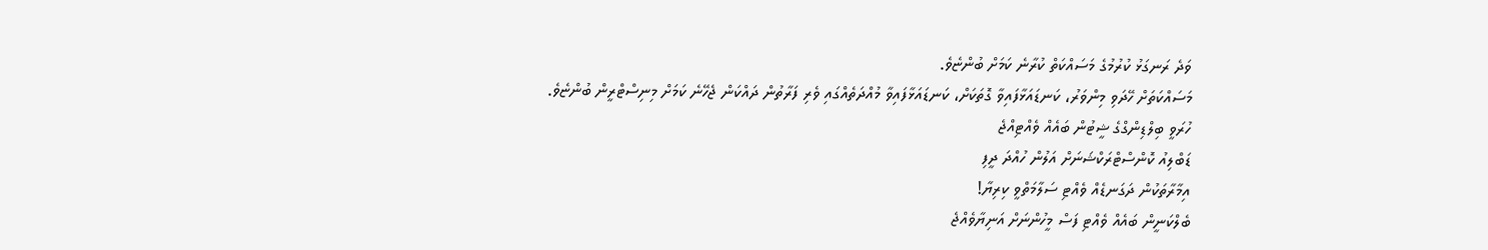ވަދެ ރަނގަޅު ކުރުމުގެ މަސައްކަތް ކުރާނެ ކަމަށް ބުންޏެވެ.
މަސައްކަތަށް ހޭދަވި މިންވަރު، ކަނޑައަޅާފައިވާ ގޮތަކަށް، ކަނޑައަޅާފައިވާ މުއްދަތެއްގައި ވެރި ފަރާތުން ދައްކަން ޖެހޭނެ ކަމަށް މިނިސްޓްރީން ބުންޏެވެ.
ހުރަވީ ބިލްޑިންގްގެ ޝީޓުން ބައެއް ވެއްޓިއްޖެ
ޑަބްލިއު ކޮންސްޓްރަކްޝަނަށް އަލުން ހުއްދަ ދީފި
އިމާރާތަކުން ދަގަނޑެއް ވެއްޓި ސަލާމަތްވީ ކިރިޔާ!
ބެލްކަނީން ބައެއް ވެއްޓި ފަސް މީހުންނަށް އަނިޔާވެއްޖެ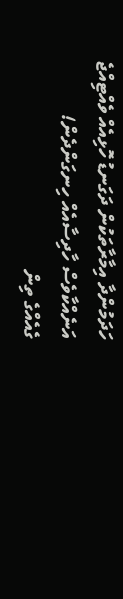ހަދަމުންދާ އިމާރާތަކުން ދަގަނޑު ހޮޅިއެއް ވެއްޓިއްޖެ
އަނެއްކާވެސް ހާދިސާއެއް ހިނގަންދެން!
ގެއެއްގެ ތިން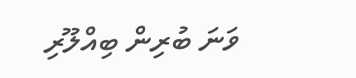ވަނަ ބުރިން ބިއްލޫރި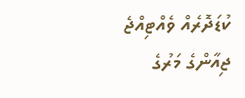ކުޑަދޮރެއް ވެއްޓިއްޖެ
ޖިއާންގެ މަރުގެ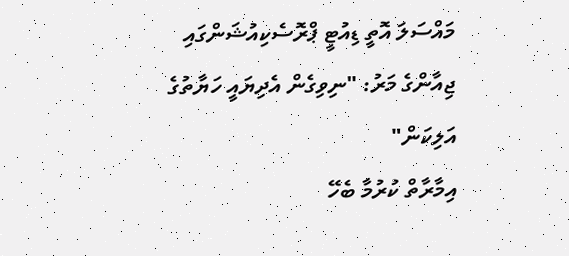މައްސަލަ އޮތީ ޑިއުޓީ ޕްރޮސެކިއުޝަންގައި
ޖިއާންގެ މަރު: "ނިވިގެން އެދިޔައީ ހަޔާތުގެ އަލިކަން"
އިމާރާތް ކުރުމާ ބެހޭ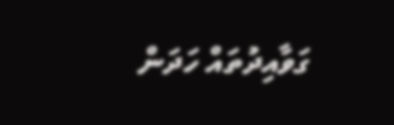ގަވާއިދުތައް ހަދަން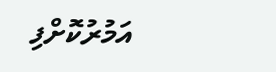އަމުރުކޮށްފި